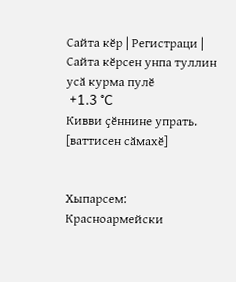Сайта кӗр | Регистраци | Сайта кӗрсен унпа туллин усӑ курма пулӗ
 +1.3 °C
Кивви ҫӗннине упрать.
[ваттисен сӑмахӗ]


Хыпарсем: Красноармейски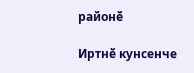районӗ

Иртнӗ кунсенче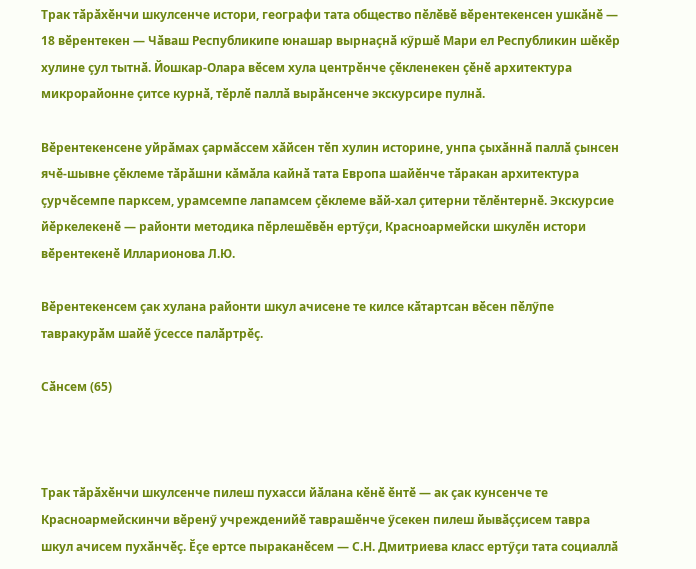Трак тӑрӑхӗнчи шкулсенче истори, географи тата общество пӗлӗвӗ вӗрентекенсен ушкӑнӗ — 18 вӗрентекен — Чӑваш Республикипе юнашар вырнаҫнӑ кӳршӗ Мари ел Республикин шӗкӗр хулине ҫул тытнӑ. Йошкар-Олара вӗсем хула центрӗнче ҫӗкленекен ҫӗнӗ архитектура микрорайонне ҫитсе курнӑ, тӗрлӗ паллӑ вырӑнсенче экскурсире пулнӑ.

Вӗрентекенсене уйрӑмах ҫармӑссем хӑйсен тӗп хулин историне, унпа ҫыхӑннӑ паллӑ ҫынсен ячӗ-шывне ҫӗклеме тӑрӑшни кӑмӑла кайнӑ тата Европа шайӗнче тӑракан архитектура ҫурчӗсемпе парксем, урамсемпе лапамсем ҫӗклеме вӑй-хал ҫитерни тӗлӗнтернӗ. Экскурсие йӗркелекенӗ — районти методика пӗрлешӗвӗн ертӳҫи, Красноармейски шкулӗн истори вӗрентекенӗ Илларионова Л.Ю.

Вӗрентекенсем ҫак хулана районти шкул ачисене те килсе кӑтартсан вӗсен пӗлӳпе тавракурӑм шайӗ ӳсессе палӑртрӗҫ.

Сӑнсем (65)



Трак тӑрӑхӗнчи шкулсенче пилеш пухасси йӑлана кӗнӗ ӗнтӗ — ак ҫак кунсенче те Красноармейскинчи вӗренӳ учрежденийӗ таврашӗнче ӳсекен пилеш йывӑҫҫисем тавра шкул ачисем пухӑнчӗҫ. Ӗҫе ертсе пыраканӗсем — С.Н. Дмитриева класс ертӳҫи тата социаллӑ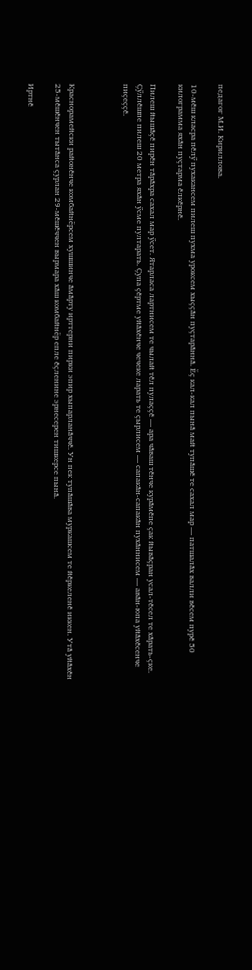педагог М.И. Кириллова.

10-мӗш класра пӗлӳ пухакансем пилеш пухма уроксем хыҫҫӑн пуҫтарӑннӑ. Ӗҫ кал-кал пынӑ май тупӑшӗ те сахал мар — патшалӑх валли вӗсем пурӗ 50 килограмма яхӑн пуҫтарма ӗлкӗрнӗ.

Пилеш йышӑҫӗ пирӗн тӑрӑхра сахал мар ӳсет. Ятарласа лартнисем те чылай тӗл пулаҫҫӗ — ара чӑваш тӗнче курӑмӗпе ҫак йывӑҫран усал-тӗсел те хӑрать-ҫке. Ҫӳллӗшпе пилеш 20 метра яхӑн ӳсме пултарать. Ҫупа ҫӗртме уйӑхӗнче чечеке ларать те ҫырлисем — сапакӑн-сапакӑн пухӑннисем — авӑн-юпа уйӑхӗсенче пиҫеҫҫӗ.



Краснорамейски районӗнче комбайнёрсем хушшинче ӑмӑрту ирттерни пирки эпир хыпарланӑччӗ. Ун пек тупӑшӑва муркашсем те йӗркеленӗ иккен. Утӑ уйӑхӗн 25-мӗшӗнчен тытӑнса ҫурлан 29-мӗшӗччен вырмара хӑш комбайнёр епле ӗҫленине эрнесерен тишкерсе пынӑ.

Иртнӗ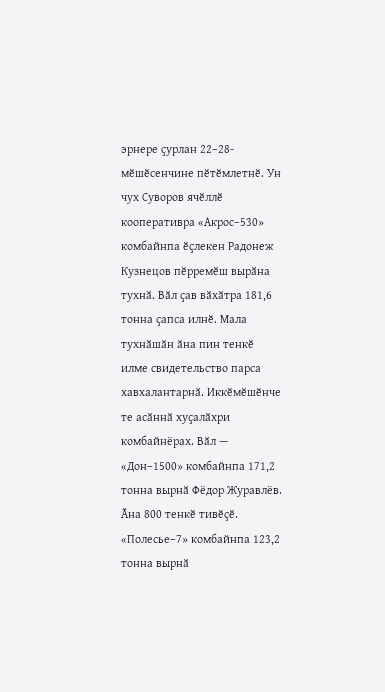эрнере ҫурлан 22–28-мӗшӗсенчине пӗтӗмлетнӗ. Ун чух Суворов ячӗллӗ кооперативра «Акрос–530» комбайнпа ӗҫлекен Радонеж Кузнецов пӗрремӗш вырӑна тухнӑ. Вӑл ҫав вӑхӑтра 181,6 тонна ҫапса илнӗ. Мала тухнӑшӑн ӑна пин тенкӗ илме свидетельство парса хавхалантарнӑ. Иккӗмӗшӗнче те асӑннӑ хуҫалӑхри комбайнёрах. Вӑл — «Дон–1500» комбайнпа 171,2 тонна вырнӑ Фёдор Журавлёв. Ӑна 800 тенкӗ тивӗҫӗ. «Полесье–7» комбайнпа 123,2 тонна вырнӑ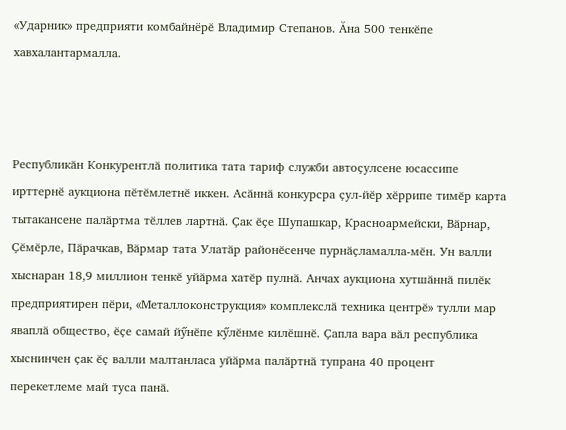«Ударник» предприяти комбайнёрӗ Владимир Степанов. Ӑна 500 тенкӗпе хавхалантармалла.



Республикӑн Конкурентлӑ политика тата тариф служби автоҫулсене юсассипе ирттернӗ аукциона пӗтӗмлетнӗ иккен. Асӑннӑ конкурсра ҫул-йӗр хӗррипе тимӗр карта тытакансене палӑртма тӗллев лартнӑ. Ҫак ӗҫе Шупашкар, Красноармейски, Вӑрнар, Ҫӗмӗрле, Пӑрачкав, Вӑрмар тата Улатӑр районӗсенче пурнӑҫламалла-мӗн. Ун валли хыснаран 18,9 миллион тенкӗ уйӑрма хатӗр пулнӑ. Анчах аукциона хутшӑннӑ пилӗк предприятирен пӗри, «Металлоконструкция» комплекслӑ техника центрӗ» тулли мар яваплӑ общество, ӗҫе самай йӳнӗпе кӳлӗнме килӗшнӗ. Ҫапла вара вӑл республика хыснинчен ҫак ӗҫ валли малтанласа уйӑрма палӑртнӑ тупрана 40 процент перекетлеме май туса панӑ.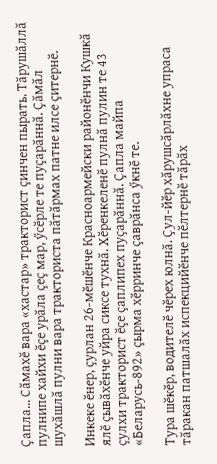Ҫапла... Сӑмахӗ вара «хастар» тракторист ҫинчен пырать. Тӑрушӑллӑ пулнипе хайхи ӗҫе урӑла ҫеҫ мар, ӳсӗрле те пуҫарӑннӑ. Ҫӑмӑл шухӑшлӑ пулни вара тракториста пӑтӑрмах патне илсе ҫитернӗ.

Инкеке ӗнер, ҫурлан 26-мӗшӗнче Красноармейски районӗнчи Кушкӑ ялӗ ҫывӑхӗнче уйра сиксе тухнӑ. Хӗренкеленӗ пулнӑ пулин те 43 ҫулхи тракторист ӗҫе ҫаплипех пуҫарӑннӑ. Ҫапла майпа «Беларусь-892» ҫырма хӗрринче ҫаврӑнса ӳкнӗ те.

Тура шӗкӗр, водителӗ чӗрех юлнӑ. Ҫул-йӗр хӑрушсӑрлӑхне упраса тӑракан патшалӑх испекцийӗнче пӗлтернӗ тӑрӑх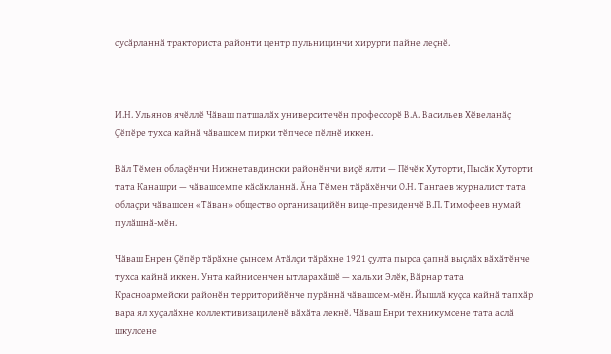сусӑрланнӑ тракториста районти центр пульницинчи хирурги пайне леҫнӗ.



И.Н. Ульянов ячӗллӗ Чӑваш патшалӑх университечӗн профессорӗ В.А. Васильев Хӗвеланӑҫ Ҫӗпӗре тухса кайнӑ чӑвашсем пирки тӗпчесе пӗлнӗ иккен.

Вӑл Тӗмен облаҫӗнчи Нижнетавдински районӗнчи виҫӗ ялти — Пӗчӗк Хуторти, Пысӑк Хуторти тата Канашри — чӑвашсемпе кӑсӑкланнӑ. Ӑна Тӗмен тӑрӑхӗнчи О.Н. Тангаев журналист тата облаҫри чӑвашсен «Тӑван» общество организацийӗн вице-президенчӗ В.П. Тимофеев нумай пулӑшнӑ-мӗн.

Чӑваш Енрен Ҫӗпӗр тӑрӑхне ҫынсем Атӑлҫи тӑрӑхне 1921 ҫулта пырса ҫапнӑ выҫлӑх вӑхӑтӗнче тухса кайнӑ иккен. Унта кайнисенчен ытларахӑшӗ — хальхи Элӗк, Вӑрнар тата Красноармейски районӗн территорийӗнче пурӑннӑ чӑвашсем-мӗн. Йышлӑ куҫса кайнӑ тапхӑр вара ял хуҫалӑхне коллективизациленӗ вӑхӑта лекнӗ. Чӑваш Енри техникумсене тата аслӑ шкулсене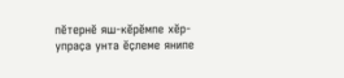пӗтернӗ яш-кӗрӗмпе хӗр-упраҫа унта ӗҫлеме янипе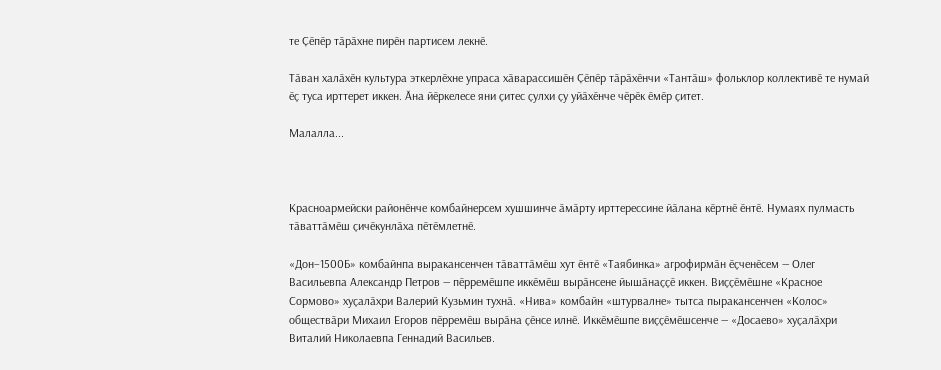те Ҫӗпӗр тӑрӑхне пирӗн партисем лекнӗ.

Тӑван халӑхӗн культура эткерлӗхне упраса хӑварассишӗн Ҫӗпӗр тӑрӑхӗнчи «Тантӑш» фольклор коллективӗ те нумай ӗҫ туса ирттерет иккен. Ӑна йӗркелесе яни ҫитес ҫулхи ҫу уйӑхӗнче чӗрӗк ӗмӗр ҫитет.

Малалла...



Красноармейски районӗнче комбайнерсем хушшинче ӑмӑрту ирттерессине йӑлана кӗртнӗ ӗнтӗ. Нумаях пулмасть тӑваттӑмӗш ҫичӗкунлӑха пӗтӗмлетнӗ.

«Дон–1500Б» комбайнпа выракансенчен тӑваттӑмӗш хут ӗнтӗ «Таябинка» агрофирмӑн ӗҫченӗсем — Олег Васильевпа Александр Петров — пӗрремӗшпе иккӗмӗш вырӑнсене йышӑнаҫҫӗ иккен. Виҫҫӗмӗшне «Красное Сормово» хуҫалӑхри Валерий Кузьмин тухнӑ. «Нива» комбайн «штурвалне» тытса пыракансенчен «Колос» обществӑри Михаил Егоров пӗрремӗш вырӑна ҫӗнсе илнӗ. Иккӗмӗшпе виҫҫӗмӗшсенче — «Досаево» хуҫалӑхри Виталий Николаевпа Геннадий Васильев.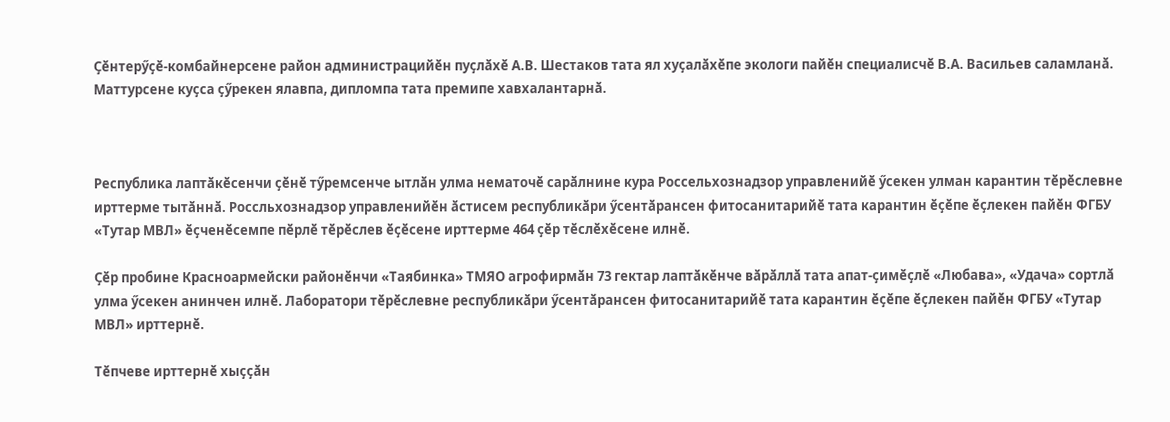Ҫӗнтерӳҫӗ-комбайнерсене район администрацийӗн пуҫлӑхӗ А.В. Шестаков тата ял хуҫалӑхӗпе экологи пайӗн специалисчӗ В.А. Васильев саламланӑ. Маттурсене куҫса ҫӳрекен ялавпа, дипломпа тата премипе хавхалантарнӑ.



Республика лаптӑкӗсенчи ҫӗнӗ тӳремсенче ытлӑн улма нематочӗ сарӑлнине кура Россельхознадзор управленийӗ ӳсекен улман карантин тӗрӗслевне ирттерме тытӑннӑ. Россльхознадзор управленийӗн ӑстисем республикӑри ӳсентӑрансен фитосанитарийӗ тата карантин ӗҫӗпе ӗҫлекен пайӗн ФГБУ «Тутар МВЛ» ӗҫченӗсемпе пӗрлӗ тӗрӗслев ӗҫӗсене ирттерме 464 ҫӗр тӗслӗхӗсене илнӗ.

Ҫӗр пробине Красноармейски районӗнчи «Таябинка» ТМЯО агрофирмӑн 73 гектар лаптӑкӗнче вӑрӑллӑ тата апат-ҫимӗҫлӗ «Любава», «Удача» сортлӑ улма ӳсекен анинчен илнӗ. Лаборатори тӗрӗслевне республикӑри ӳсентӑрансен фитосанитарийӗ тата карантин ӗҫӗпе ӗҫлекен пайӗн ФГБУ «Тутар МВЛ» ирттернӗ.

Тӗпчеве ирттернӗ хыҫҫӑн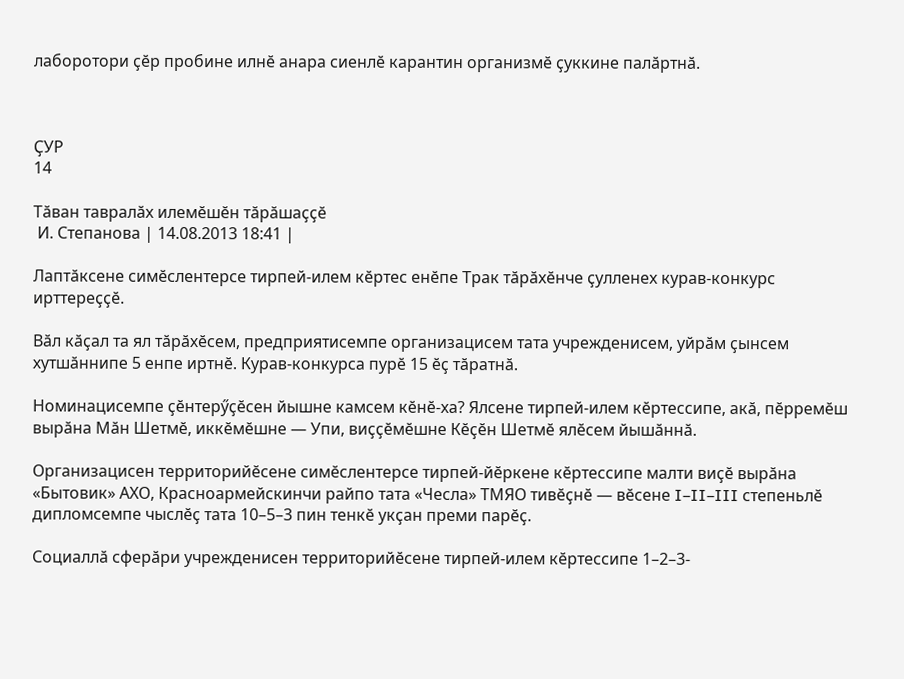лаборотори ҫӗр пробине илнӗ анара сиенлӗ карантин организмӗ ҫуккине палӑртнӑ.



ҪУР
14

Тӑван тавралӑх илемӗшӗн тӑрӑшаҫҫӗ
 И. Степанова | 14.08.2013 18:41 |

Лаптӑксене симӗслентерсе тирпей-илем кӗртес енӗпе Трак тӑрӑхӗнче ҫулленех курав-конкурс ирттереҫҫӗ.

Вӑл кӑҫал та ял тӑрӑхӗсем, предприятисемпе организацисем тата учрежденисем, уйрӑм ҫынсем хутшӑннипе 5 енпе иртнӗ. Курав-конкурса пурӗ 15 ӗҫ тӑратнӑ.

Номинацисемпе ҫӗнтерӳҫӗсен йышне камсем кӗнӗ-ха? Ялсене тирпей-илем кӗртессипе, акӑ, пӗрремӗш вырӑна Мӑн Шетмӗ, иккӗмӗшне — Упи, виҫҫӗмӗшне Кӗҫӗн Шетмӗ ялӗсем йышӑннӑ.

Организацисен территорийӗсене симӗслентерсе тирпей-йӗркене кӗртессипе малти виҫӗ вырӑна «Бытовик» АХО, Красноармейскинчи райпо тата «Чесла» ТМЯО тивӗҫнӗ — вӗсене I–II–III степеньлӗ дипломсемпе чыслӗҫ тата 10–5–3 пин тенкӗ укҫан преми парӗҫ.

Социаллӑ сферӑри учрежденисен территорийӗсене тирпей-илем кӗртессипе 1–2–3-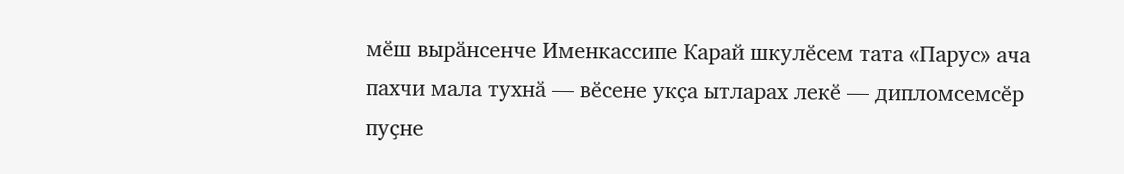мӗш вырӑнсенче Именкассипе Карай шкулӗсем тата «Парус» ача пахчи мала тухнӑ — вӗсене укҫа ытларах лекӗ — дипломсемсӗр пуҫне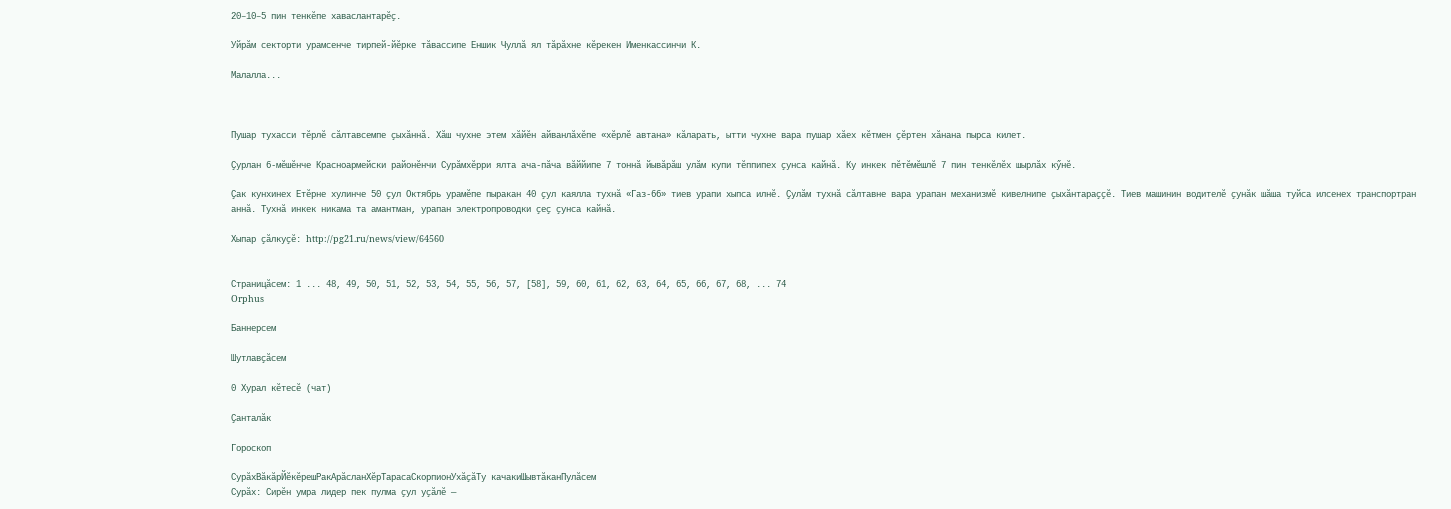20–10–5 пин тенкӗпе хаваслантарӗҫ.

Уйрӑм секторти урамсенче тирпей-йӗрке тӑвассипе Еншик Чуллӑ ял тӑрӑхне кӗрекен Именкассинчи К.

Малалла...



Пушар тухасси тӗрлӗ сӑлтавсемпе ҫыхӑннӑ. Хӑш чухне этем хӑйӗн айванлӑхӗпе «хӗрлӗ автана» кӑларать, ытти чухне вара пушар хӑех кӗтмен ҫӗртен хӑнана пырса килет.

Ҫурлан 6-мӗшӗнче Красноармейски районӗнчи Сурӑмхӗрри ялта ача-пӑча вӑййипе 7 тоннӑ йывӑрӑш улӑм купи тӗппипех ҫунса кайнӑ. Ку инкек пӗтӗмӗшлӗ 7 пин тенкӗлӗх шырлӑх кӳнӗ.

Ҫак кунхинех Етӗрне хулинче 50 ҫул Октябрь урамӗпе пыракан 40 ҫул каялла тухнӑ «Газ-66» тиев урапи хыпса илнӗ. Ҫулӑм тухнӑ сӑлтавне вара урапан механизмӗ кивелнипе ҫыхӑнтараҫҫӗ. Тиев машинин водителӗ ҫунӑк шӑша туйса илсенех транспортран аннӑ. Тухнӑ инкек никама та амантман, урапан электропроводки ҫеҫ ҫунса кайнӑ.

Хыпар ҫӑлкуҫӗ: http://pg21.ru/news/view/64560


Страницӑсем: 1 ... 48, 49, 50, 51, 52, 53, 54, 55, 56, 57, [58], 59, 60, 61, 62, 63, 64, 65, 66, 67, 68, ... 74
Orphus

Баннерсем

Шутлавҫӑсем

0 Хурал кӗтесӗ (чат)

Ҫанталӑк

Гороскоп

СурӑхВӑкӑрЙӗкӗрешРакАрӑсланХӗрТарасаСкорпионУхӑҫӑТу качакиШывтӑканПулӑсем
Сурӑх: Сирӗн умра лидер пек пулма ҫул уҫӑлӗ —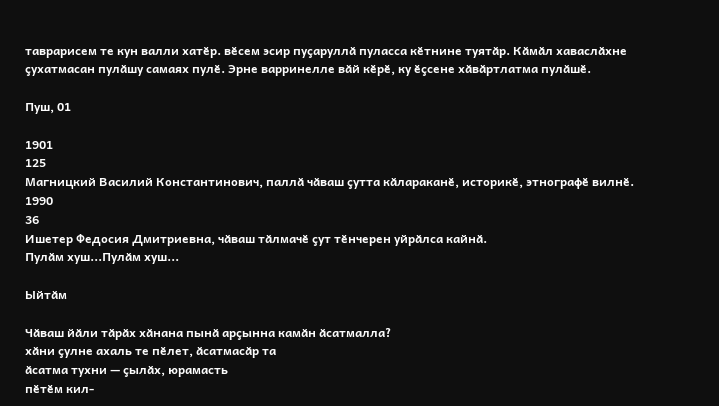таврарисем те кун валли хатӗр. вӗсем эсир пуҫаруллӑ пуласса кӗтнине туятӑр. Кӑмӑл хаваслӑхне ҫухатмасан пулӑшу самаях пулӗ. Эрне варринелле вӑй кӗрӗ, ку ӗҫсене хӑвӑртлатма пулӑшӗ.

Пуш, 01

1901
125
Магницкий Василий Константинович, паллӑ чӑваш ҫутта кӑлараканӗ, историкӗ, этнографӗ вилнӗ.
1990
36
Ишетер Федосия Дмитриевна, чӑваш тӑлмачӗ ҫут тӗнчерен уйрӑлса кайнӑ.
Пулӑм хуш...Пулӑм хуш...

Ыйтӑм

Чӑваш йӑли тӑрӑх хӑнана пынӑ арҫынна камӑн ӑсатмалла?
хӑни ҫулне ахаль те пӗлет, ӑсатмасӑр та
ӑсатма тухни — ҫылӑх, юрамасть
пӗтӗм кил-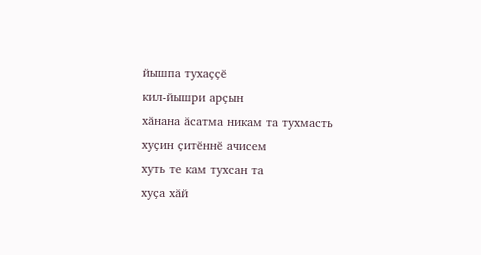йышпа тухаҫҫӗ
кил-йышри арҫын
хӑнана ӑсатма никам та тухмасть
хуҫин ҫитӗннӗ ачисем
хуть те кам тухсан та
хуҫа хӑй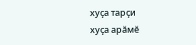хуҫа тарҫи
хуҫа арӑмӗ